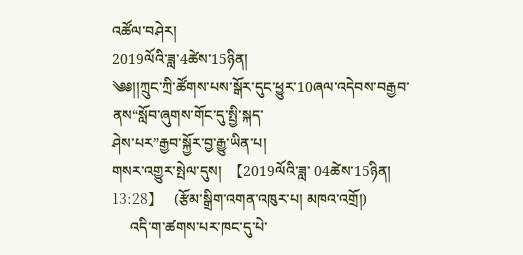འཚོལ་བཤེར།
2019ལོའི་ཟླ་4ཚེས་15ཉིན།
༄༅།།ཀྲུང་ཀྲི་ཚོགས་པས་སྒོར་དུང་ཕྱུར་10ཞལ་འདེབས་བརྒྱབ་ནས“སློབ་ཞུགས་གོང་དུ་སྤྱི་སྐད་
ཤེས་པར”རྒྱབ་སྐྱོར་བྱ་རྒྱུ་ཡིན་པ།
གསར་འགྱུར་སྤེལ་དུས།  【2019ལོའི་ཟླ་ 04ཚེས་15ཉིན། 13:28】   (རྩོམ་སྒྲིག་འགན་འཁུར་པ། མཁའ་འགྲོ།)
     འདི་ག་ཚགས་པར་ཁང་དུ་པེ་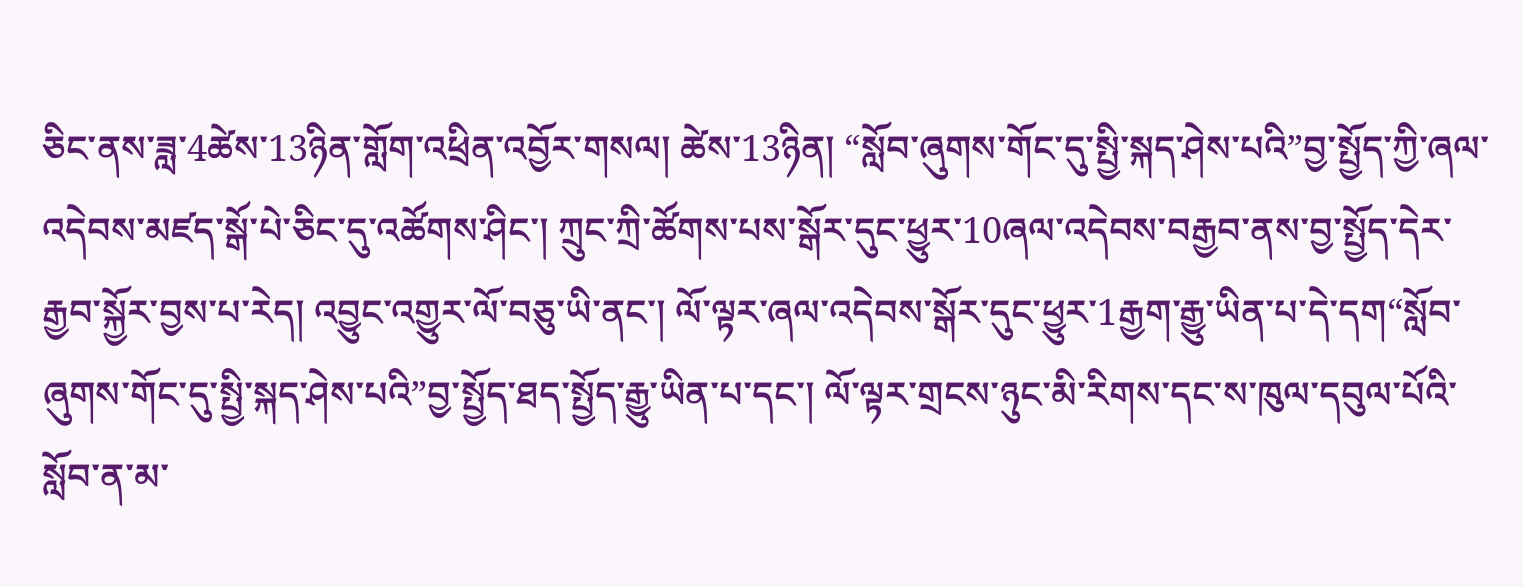ཅིང་ནས་ཟླ་4ཚེས་13ཉིན་གློག་འཕྲིན་འབྱོར་གསལ། ཚེས་13ཉིན། “སློབ་ཞུགས་གོང་དུ་སྤྱི་སྐད་ཤེས་པའི”བྱ་སྤྱོད་ཀྱི་ཞལ་འདེབས་མཛད་སྒོ་པེ་ཅིང་དུ་འཚོགས་ཤིང་། ཀྲུང་ཀྲི་ཚོགས་པས་སྒོར་དུང་ཕྱུར་10ཞལ་འདེབས་བརྒྱབ་ནས་བྱ་སྤྱོད་དེར་རྒྱབ་སྐྱོར་བྱས་པ་རེད། འབྱུང་འགྱུར་ལོ་བཅུ་ཡི་ནང་། ལོ་ལྟར་ཞལ་འདེབས་སྒོར་དུང་ཕྱུར་1རྒྱག་རྒྱུ་ཡིན་པ་དེ་དག“སློབ་ཞུགས་གོང་དུ་སྤྱི་སྐད་ཤེས་པའི”བྱ་སྤྱོད་ཐད་སྤྱོད་རྒྱུ་ཡིན་པ་དང་། ལོ་ལྟར་གྲངས་ཉུང་མི་རིགས་དང་ས་ཁུལ་དབུལ་པོའི་སློབ་ན་མ་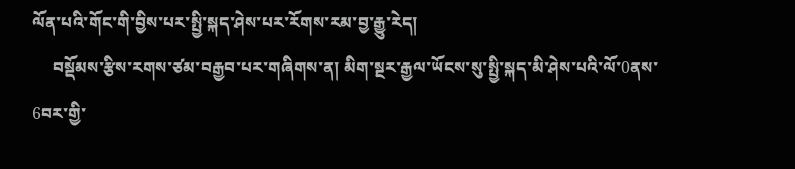ལོན་པའི་གོང་གི་བྱིས་པར་སྤྱི་སྐད་ཤེས་པར་རོགས་རམ་བྱ་རྒྱུ་རེད།
     བསྡོམས་རྩིས་རགས་ཙམ་བརྒྱབ་པར་གཞིགས་ན། མིག་སྔར་རྒྱལ་ཡོངས་སུ་སྤྱི་སྐད་མི་ཤེས་པའི་ལོ་0ནས་6བར་གྱི་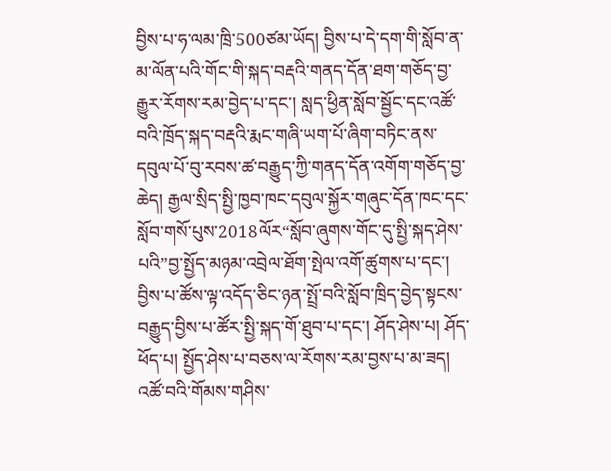བྱིས་པ་ཧ་ལམ་ཁྲི་500ཙམ་ཡོད། བྱིས་པ་དེ་དག་གི་སློབ་ན་མ་ལོན་པའི་གོང་གི་སྐད་བརྡའི་གནད་དོན་ཐག་གཅོད་བྱ་རྒྱུར་རོགས་རམ་བྱེད་པ་དང་། སླད་ཕྱིན་སློབ་སྦྱོང་དང་འཚོ་བའི་ཁྲོད་སྐད་བརྡའི་རྨང་གཞི་ཡག་པོ་ཞིག་བཏིང་ནས་དབུལ་པོ་བུ་རབས་ཚ་བརྒྱུད་ཀྱི་གནད་དོན་འགོག་གཅོད་བྱ་ཆེད། རྒྱལ་སྲིད་སྤྱི་ཁྱབ་ཁང་དབུལ་སྐྱོར་གཞུང་དོན་ཁང་དང་སློབ་གསོ་པུས་2018ལོར“སློབ་ཞུགས་གོང་དུ་སྤྱི་སྐད་ཤེས་པའི”བྱ་སྤྱོད་མཉམ་འབྲེལ་ཐོག་སྤེལ་འགོ་ཚུགས་པ་དང་། བྱིས་པ་ཚོས་ལྟ་འདོད་ཅིང་ཉན་སྤྲོ་བའི་སློབ་ཁྲིད་བྱེད་སྟངས་བརྒྱུད་བྱིས་པ་ཚོར་སྤྱི་སྐད་གོ་ཐུབ་པ་དང་། ཤོད་ཤེས་པ། ཤོད་ཕོད་པ། སྤྱོད་ཤེས་པ་བཅས་ལ་རོགས་རམ་བྱས་པ་མ་ཟད། འཚོ་བའི་གོམས་གཤིས་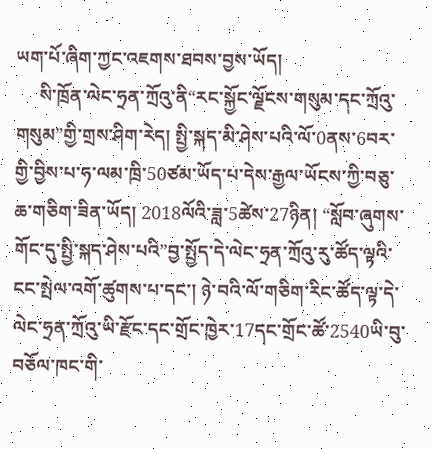ཡག་པོ་ཞིག་ཀྱང་འཇགས་ཐབས་བྱས་ཡོད།
     སི་ཁྲོན་ལེང་ཧྲན་ཀྲོའུ་ནི“རང་སྐྱོང་ལྗོངས་གསུམ་དང་ཀྲོའུ་གསུམ”གྱི་གྲས་ཤིག་རེད། སྤྱི་སྐད་མི་ཤེས་པའི་ལོ་0ནས་6བར་གྱི་བྱིས་པ་ཧ་ལམ་ཁྲི་50ཙམ་ཡོད་པ་དེས་རྒྱལ་ཡོངས་ཀྱི་བཅུ་ཆ་གཅིག་ཟིན་ཡོད། 2018ལོའི་ཟླ་5ཚེས་27ཉིན། “སློབ་ཞུགས་གོང་དུ་སྤྱི་སྐད་ཤེས་པའི”བྱ་སྤྱོད་དེ་ལེང་ཧྲན་ཀྲོའུ་རུ་ཚོད་ལྟའི་ངང་སྤེལ་འགོ་ཚུགས་པ་དང་། ཉེ་བའི་ལོ་གཅིག་རིང་ཚོད་ལྟ་དེ་ལེང་ཧྲན་ཀྲོའུ་ཡི་རྫོང་དང་གྲོང་ཁྱེར་17དང་གྲོང་ཚོ་2540ཡི་བུ་བཅོལ་ཁང་གི་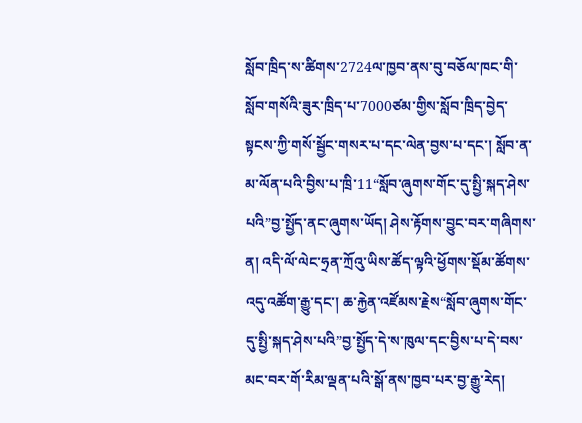སློབ་ཁྲིད་ས་ཚིགས་2724ལ་ཁྱབ་ནས་བུ་བཅོལ་ཁང་གི་སློབ་གསོའི་ཟུར་ཁྲིད་པ་7000ཙམ་གྱིས་སློབ་ཁྲིད་བྱེད་སྟངས་ཀྱི་གསོ་སྦྱོང་གསར་པ་དང་ལེན་བྱས་པ་དང་། སློབ་ན་མ་ལོན་པའི་བྱིས་པ་ཁྲི་11“སློབ་ཞུགས་གོང་དུ་སྤྱི་སྐད་ཤེས་པའི”བྱ་སྤྱོད་ནང་ཞུགས་ཡོད། ཤེས་རྟོགས་བྱུང་བར་གཞིགས་ན། འདི་ལོ་ལེང་ཧྲན་ཀྲོའུ་ཡིས་ཚོད་ལྟའི་ཕྱོགས་སྡོམ་ཚོགས་འདུ་འཚོག་རྒྱུ་དང་། ཆ་རྐྱེན་འཛོམས་རྗེས“སློབ་ཞུགས་གོང་དུ་སྤྱི་སྐད་ཤེས་པའི”བྱ་སྤྱོད་དེ་ས་ཁུལ་དང་བྱིས་པ་དེ་བས་མང་བར་གོ་རིམ་ལྡན་པའི་སྒོ་ནས་ཁྱབ་པར་བྱ་རྒྱུ་རེད།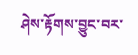ཤེས་རྟོགས་བྱུང་བར་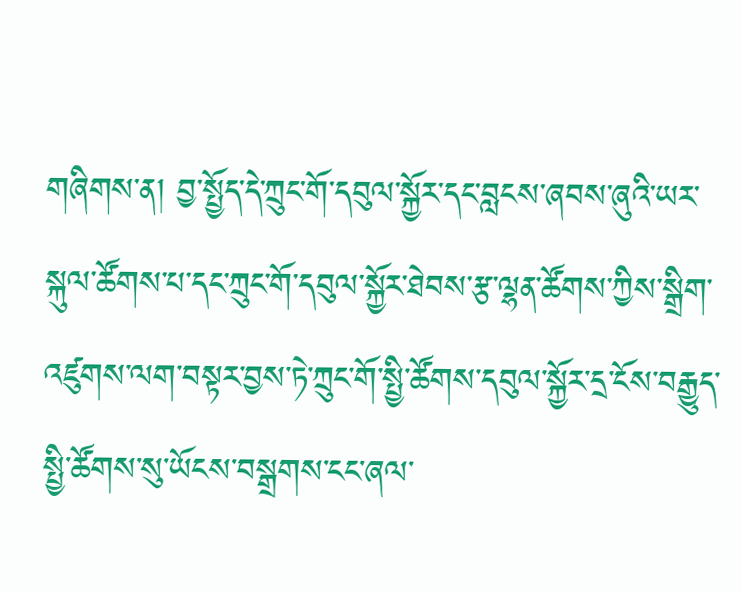གཞིགས་ན། བྱ་སྤྱོད་དེ་ཀྲུང་གོ་དབུལ་སྐྱོར་དང་བླངས་ཞབས་ཞུའི་ཡར་སྐུལ་ཚོགས་པ་དང་ཀྲུང་གོ་དབུལ་སྐྱོར་ཐེབས་རྩ་ལྷན་ཚོགས་ཀྱིས་སྒྲིག་འཛུགས་ལག་བསྟར་བྱས་ཏེ་ཀྲུང་གོ་སྤྱི་ཚོགས་དབུལ་སྐྱོར་དྲ་ངོས་བརྒྱུད་སྤྱི་ཚོགས་སུ་ཡོངས་བསྒྲགས་ངང་ཞལ་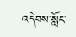འདེབས་སློང་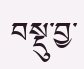བསྡུ་བྱ་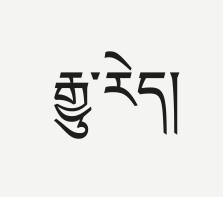རྒྱུ་རེད།